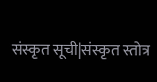संस्कृत सूची|संस्कृत स्तोत्र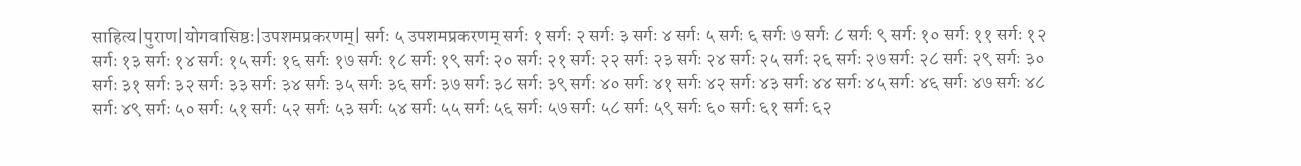साहित्य|पुराण|योगवासिष्ठः|उपशमप्रकरणम्| सर्गः ५ उपशमप्रकरणम् सर्गः १ सर्गः २ सर्गः ३ सर्गः ४ सर्गः ५ सर्गः ६ सर्गः ७ सर्गः ८ सर्गः ९ सर्गः १० सर्गः ११ सर्गः १२ सर्गः १३ सर्गः १४ सर्गः १५ सर्गः १६ सर्गः १७ सर्गः १८ सर्गः १९ सर्गः २० सर्गः २१ सर्गः २२ सर्गः २३ सर्गः २४ सर्गः २५ सर्गः २६ सर्गः २७ सर्गः २८ सर्गः २९ सर्गः ३० सर्गः ३१ सर्गः ३२ सर्गः ३३ सर्गः ३४ सर्गः ३५ सर्गः ३६ सर्गः ३७ सर्गः ३८ सर्गः ३९ सर्गः ४० सर्गः ४१ सर्गः ४२ सर्गः ४३ सर्गः ४४ सर्गः ४५ सर्गः ४६ सर्गः ४७ सर्गः ४८ सर्गः ४९ सर्गः ५० सर्गः ५१ सर्गः ५२ सर्गः ५३ सर्गः ५४ सर्गः ५५ सर्गः ५६ सर्गः ५७ सर्गः ५८ सर्गः ५९ सर्गः ६० सर्गः ६१ सर्गः ६२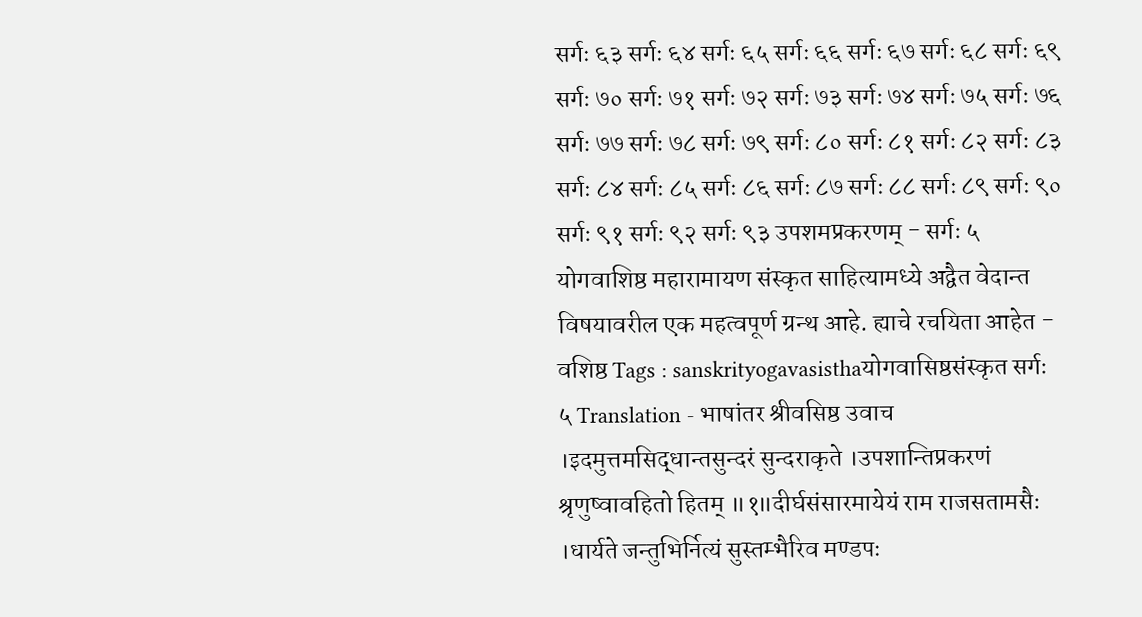सर्गः ६३ सर्गः ६४ सर्गः ६५ सर्गः ६६ सर्गः ६७ सर्गः ६८ सर्गः ६९ सर्गः ७० सर्गः ७१ सर्गः ७२ सर्गः ७३ सर्गः ७४ सर्गः ७५ सर्गः ७६ सर्गः ७७ सर्गः ७८ सर्गः ७९ सर्गः ८० सर्गः ८१ सर्गः ८२ सर्गः ८३ सर्गः ८४ सर्गः ८५ सर्गः ८६ सर्गः ८७ सर्गः ८८ सर्गः ८९ सर्गः ९० सर्गः ९१ सर्गः ९२ सर्गः ९३ उपशमप्रकरणम् - सर्गः ५ योगवाशिष्ठ महारामायण संस्कृत साहित्यामध्ये अद्वैत वेदान्त विषयावरील एक महत्वपूर्ण ग्रन्थ आहे. ह्याचे रचयिता आहेत - वशिष्ठ Tags : sanskrityogavasisthaयोगवासिष्ठसंस्कृत सर्गः ५ Translation - भाषांतर श्रीवसिष्ठ उवाच ।इदमुत्तमसिद्धान्तसुन्दरं सुन्दराकृते ।उपशान्तिप्रकरणं श्रृणुष्वावहितो हितम् ॥१॥दीर्घसंसारमायेयं राम राजसतामसैः ।धार्यते जन्तुभिर्नित्यं सुस्तम्भैरिव मण्डपः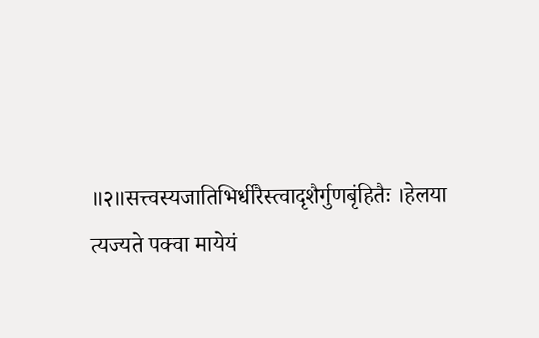॥२॥सत्त्वस्यजातिभिर्धीरैस्त्वादृशैर्गुणबृंहितैः ।हेलया त्यज्यते पक्वा मायेयं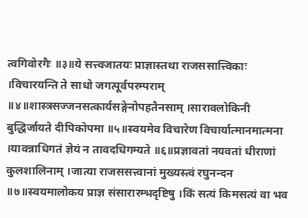त्वगिवोरगैः ॥३॥ये सत्त्वजातयः प्राज्ञास्तथा राजससात्त्विकाः ।विचारयन्ति ते साधो जगत्पूर्वपरम्पराम् ॥४॥शास्त्रसज्जनसत्कार्यसङ्गेनोपहतैनसाम् ।सारावलोकिनी बुद्धिर्जायते दीपिकोपमा ॥५॥स्वयमेव विचारेण विचार्यात्मानमात्मना ।यावन्नाधिगतं ज्ञेयं न तावदधिगम्यते ॥६॥प्रज्ञावतां नयवतां धीराणां कुलशालिनाम् ।जात्या राजससत्त्वानां मुख्यस्त्वं रघुनन्दन ॥७॥स्वयमालोकय प्राज्ञ संसारारम्भदृष्टिषु ।किं सत्यं किमसत्यं वा भव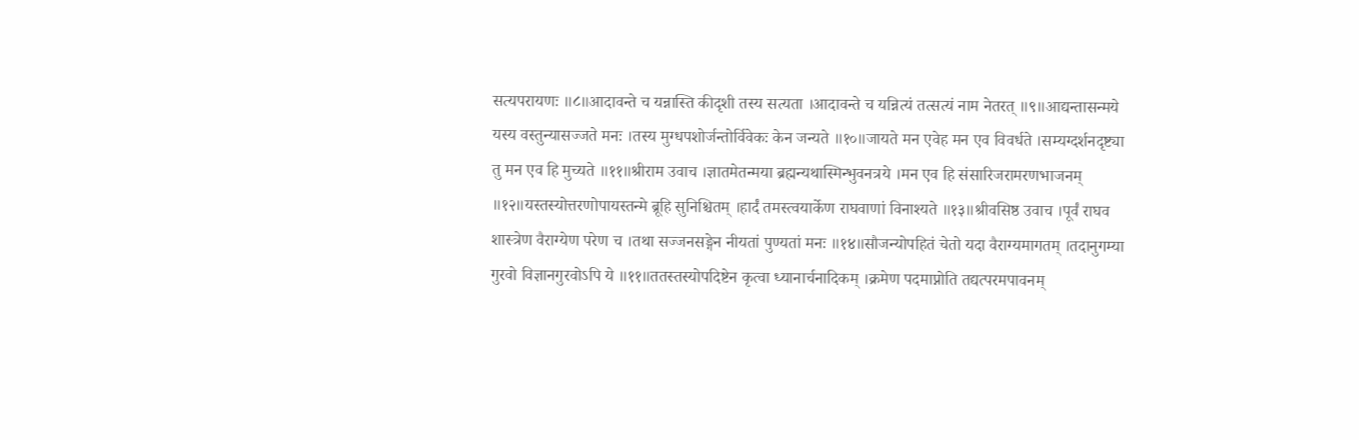सत्यपरायणः ॥८॥आदावन्ते च यन्नास्ति कीदृशी तस्य सत्यता ।आदावन्ते च यन्नित्यं तत्सत्यं नाम नेतरत् ॥९॥आद्यन्तासन्मये यस्य वस्तुन्यासज्जते मनः ।तस्य मुग्धपशोर्जन्तोर्विवेकः केन जन्यते ॥१०॥जायते मन एवेह मन एव विवर्धते ।सम्यग्दर्शनदृष्ट्या तु मन एव हि मुच्यते ॥११॥श्रीराम उवाच ।ज्ञातमेतन्मया ब्रह्मन्यथास्मिन्भुवनत्रये ।मन एव हि संसारिजरामरणभाजनम् ॥१२॥यस्तस्योत्तरणोपायस्तन्मे ब्रूहि सुनिश्चितम् ।हार्दं तमस्त्वयार्केण राघवाणां विनाश्यते ॥१३॥श्रीवसिष्ठ उवाच ।पूर्वं राघव शास्त्रेण वैराग्येण परेण च ।तथा सज्जनसङ्गेन नीयतां पुण्यतां मनः ॥१४॥सौजन्योपहितं चेतो यदा वैराग्यमागतम् ।तदानुगम्या गुरवो विज्ञानगुरवोऽपि ये ॥११॥ततस्तस्योपदिष्टेन कृत्वा ध्यानार्चनादिकम् ।क्रमेण पदमाप्नोति तद्यत्परमपावनम्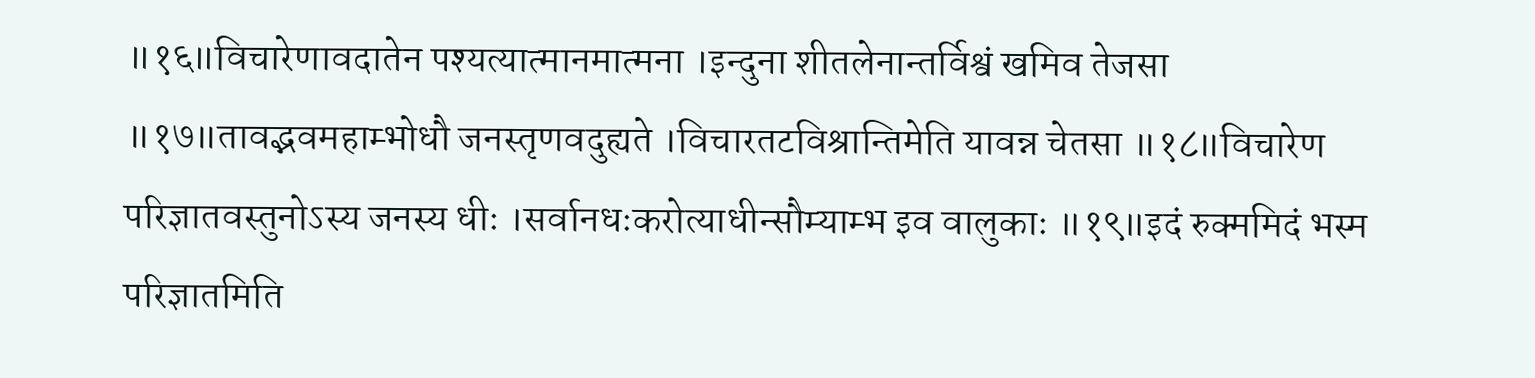॥१६॥विचारेणावदातेन पश्यत्यात्मानमात्मना ।इन्दुना शीतलेनान्तर्विश्वं खमिव तेजसा ॥१७॥तावद्भवमहाम्भोधौ जनस्तृणवदुह्यते ।विचारतटविश्रान्तिमेति यावन्न चेतसा ॥१८॥विचारेण परिज्ञातवस्तुनोऽस्य जनस्य धीः ।सर्वानधःकरोत्याधीन्सौम्याम्भ इव वालुकाः ॥१९॥इदं रुक्ममिदं भस्म परिज्ञातमिति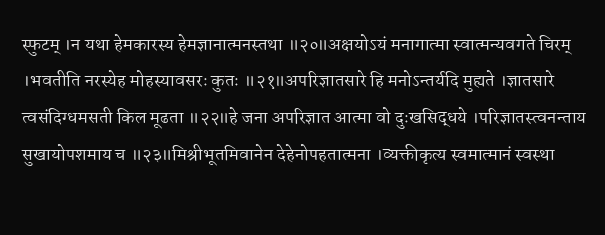स्फुटम् ।न यथा हेमकारस्य हेमज्ञानात्मनस्तथा ॥२०॥अक्षयोऽयं मनागात्मा स्वात्मन्यवगते चिरम् ।भवतीति नरस्येह मोहस्यावसरः कुतः ॥२१॥अपरिज्ञातसारे हि मनोऽन्तर्यदि मुह्यते ।ज्ञातसारे त्वसंदिग्धमसती किल मूढता ॥२२॥हे जना अपरिज्ञात आत्मा वो दुःखसिद्धये ।परिज्ञातस्त्वनन्ताय सुखायोपशमाय च ॥२३॥मिश्रीभूतमिवानेन देहेनोपहतात्मना ।व्यक्तीकृत्य स्वमात्मानं स्वस्था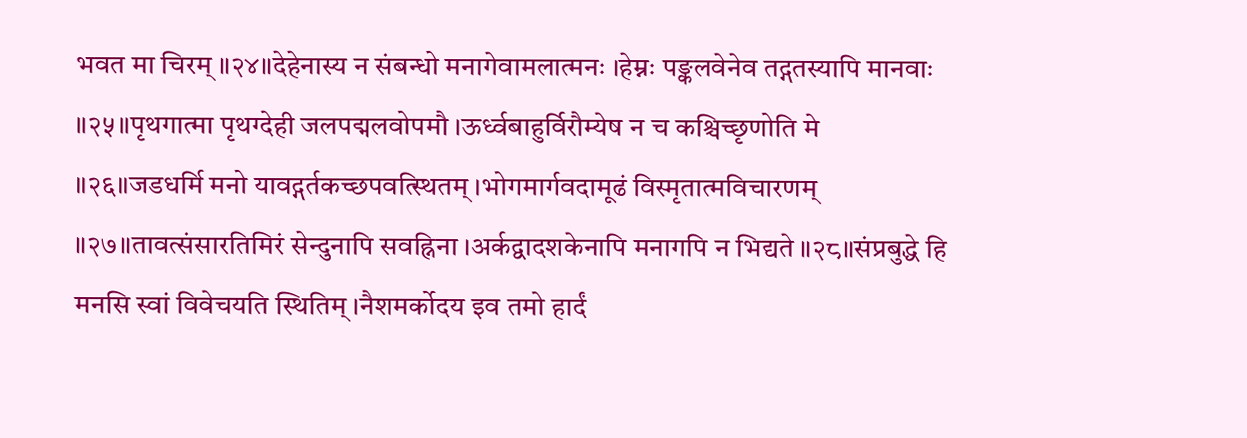भवत मा चिरम् ॥२४॥देहेनास्य न संबन्धो मनागेवामलात्मनः ।हेम्नः पङ्कलवेनेव तद्गतस्यापि मानवाः ॥२५॥पृथगात्मा पृथग्देही जलपद्मलवोपमौ ।ऊर्ध्वबाहुर्विरौम्येष न च कश्चिच्छृणोति मे ॥२६॥जडधर्मि मनो यावद्गर्तकच्छपवत्स्थितम् ।भोगमार्गवदामूढं विस्मृतात्मविचारणम् ॥२७॥तावत्संसारतिमिरं सेन्दुनापि सवह्निना ।अर्कद्वादशकेनापि मनागपि न भिद्यते ॥२८॥संप्रबुद्धे हि मनसि स्वां विवेचयति स्थितिम् ।नैशमर्कोदय इव तमो हार्दं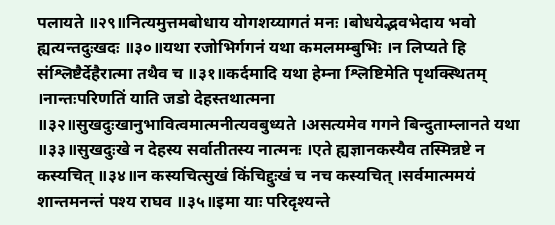पलायते ॥२९॥नित्यमुत्तमबोधाय योगशय्यागतं मनः ।बोधयेद्भवभेदाय भवो ह्यत्यन्तदुःखदः ॥३०॥यथा रजोभिर्गगनं यथा कमलमम्बुभिः ।न लिप्यते हि संश्लिष्टैर्देहैरात्मा तथैव च ॥३१॥कर्दमादि यथा हेम्ना श्लिष्टिमेति पृथक्स्थितम् ।नान्तःपरिणतिं याति जडो देहस्तथात्मना ॥३२॥सुखदुःखानुभावित्वमात्मनीत्यवबुध्यते ।असत्यमेव गगने बिन्दुताम्लानते यथा ॥३३॥सुखदुःखे न देहस्य सर्वातीतस्य नात्मनः ।एते ह्यज्ञानकस्यैव तस्मिन्नष्टे न कस्यचित् ॥३४॥न कस्यचित्सुखं किंचिद्दुःखं च नच कस्यचित् ।सर्वमात्ममयं शान्तमनन्तं पश्य राघव ॥३५॥इमा याः परिदृश्यन्ते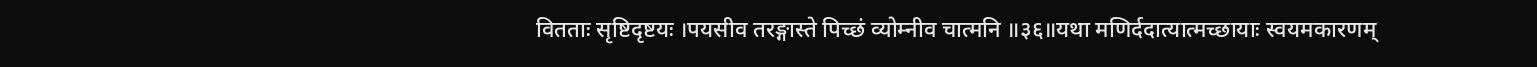वितताः सृष्टिदृष्टयः ।पयसीव तरङ्गास्ते पिच्छं व्योम्नीव चात्मनि ॥३६॥यथा मणिर्ददात्यात्मच्छायाः स्वयमकारणम्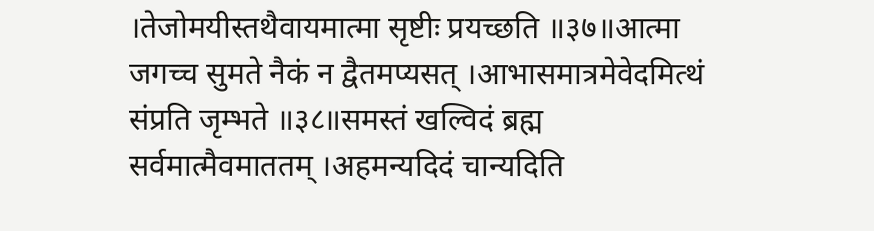।तेजोमयीस्तथैवायमात्मा सृष्टीः प्रयच्छति ॥३७॥आत्मा जगच्च सुमते नैकं न द्वैतमप्यसत् ।आभासमात्रमेवेदमित्थं संप्रति जृम्भते ॥३८॥समस्तं खल्विदं ब्रह्म सर्वमात्मैवमाततम् ।अहमन्यदिदं चान्यदिति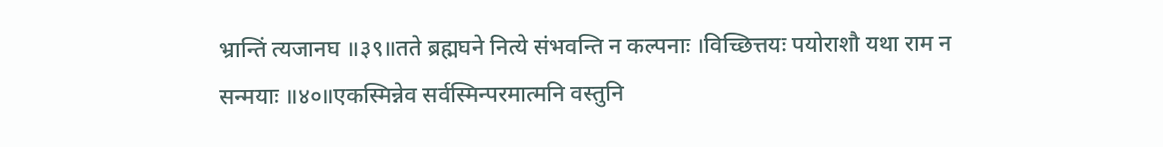भ्रान्तिं त्यजानघ ॥३९॥तते ब्रह्मघने नित्ये संभवन्ति न कल्पनाः ।विच्छित्तयः पयोराशौ यथा राम न सन्मयाः ॥४०॥एकस्मिन्नेव सर्वस्मिन्परमात्मनि वस्तुनि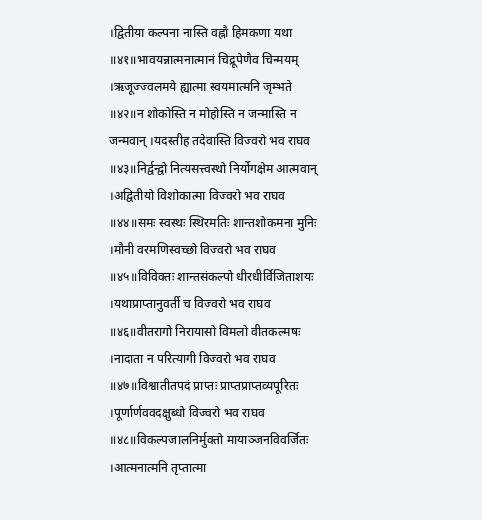।द्वितीया कल्पना नास्ति वह्नौ हिमकणा यथा ॥४१॥भावयन्नात्मनात्मानं चिद्रूपेणैव चिन्मयम् ।ऋजूज्ज्वलमये ह्यात्मा स्वयमात्मनि जृम्भते ॥४२॥न शोकोस्ति न मोहोस्ति न जन्मास्ति न जन्मवान् ।यदस्तीह तदेवास्ति विज्वरो भव राघव ॥४३॥निर्द्वन्द्वो नित्यसत्त्वस्थो निर्योगक्षेम आत्मवान् ।अद्वितीयो विशोकात्मा विज्वरो भव राघव ॥४४॥समः स्वस्थः स्थिरमतिः शान्तशोकमना मुनिः ।मौनी वरमणिस्वच्छो विज्वरो भव राघव ॥४५॥विविक्तः शान्तसंकल्पो धीरधीर्विजिताशयः ।यथाप्राप्तानुवर्ती च विज्वरो भव राघव ॥४६॥वीतरागो निरायासो विमलो वीतकल्मषः ।नादाता न परित्यागी विज्वरो भव राघव ॥४७॥विश्वातीतपदं प्राप्तः प्राप्तप्राप्तव्यपूरितः ।पूर्णार्णववदक्षुब्धो विज्वरो भव राघव ॥४८॥विकल्पजालनिर्मुक्तो मायाञ्जनविवर्जितः ।आत्मनात्मनि तृप्तात्मा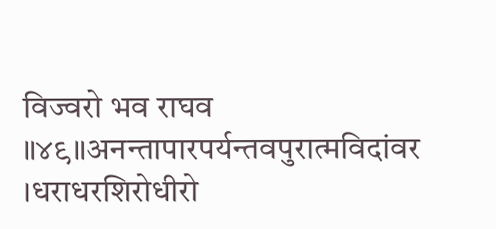विज्वरो भव राघव ॥४९॥अनन्तापारपर्यन्तवपुरात्मविदांवर ।धराधरशिरोधीरो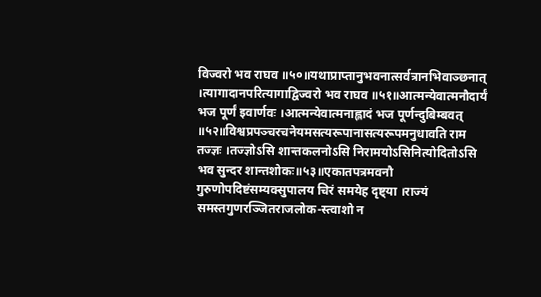विज्वरो भव राघव ॥५०॥यथाप्राप्तानुभवनात्सर्वत्रानभिवाञ्छनात् ।त्यागादानपरित्यागाद्विज्वरो भव राघव ॥५१॥आत्मन्येवात्मनौदार्यं भज पूर्णं इवार्णवः ।आत्मन्येवात्मनाह्लादं भज पूर्णन्दुबिम्बवत् ॥५२॥विश्वप्रपञ्चरचनेयमसत्यरूपानासत्यरूपमनुधावति राम तज्ज्ञः ।तज्ज्ञोऽसि शान्तकलनोऽसि निरामयोऽसिनित्योदितोऽसि भव सुन्दर शान्तशोकः॥५३॥एकातपत्रमवनौ गुरुणोपदिष्टंसम्यक्सुपालय चिरं समयेह दृष्ट्या ।राज्यं समस्तगुणरञ्जितराजलोक-स्त्वाशो न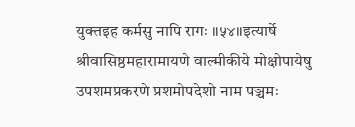युक्तइह कर्मसु नापि रागः ॥५४॥इत्यार्षे श्रीवासिष्ठमहारामायणे वाल्मीकीये मोक्षोपायेषु उपशमप्रकरणे प्रशमोपदेशो नाम पञ्चमः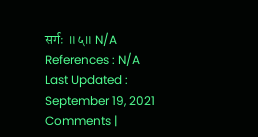सर्गः ॥५॥ N/A References : N/A Last Updated : September 19, 2021 Comments |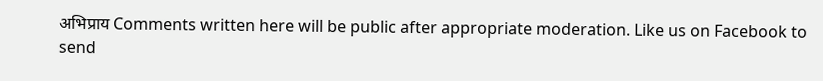अभिप्राय Comments written here will be public after appropriate moderation. Like us on Facebook to send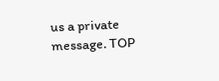us a private message. TOP